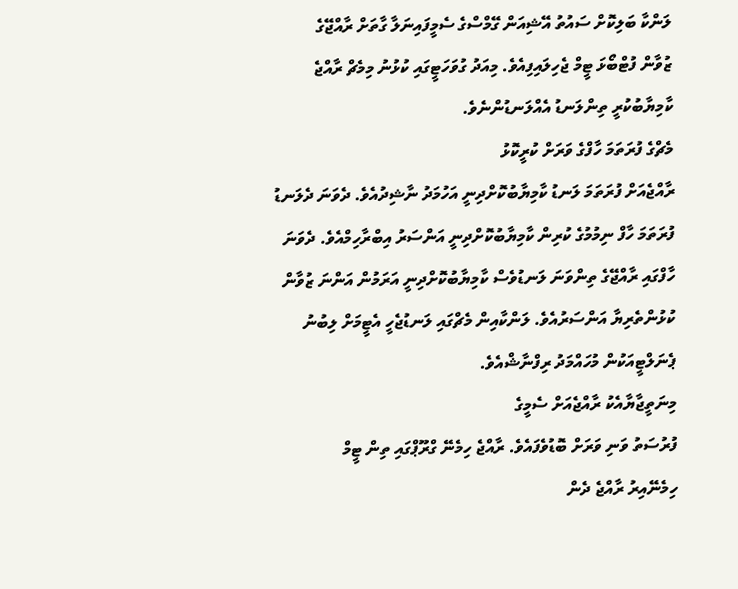ލަންކާ ބަލިކޮށް ސައުތު އޭޝިއަން ގޭމްސްގެ ސެމީފައިނަލާ ގާތަށް ރާއްޖޭގެ
ޒުވާން ފުޓްބޯޅަ ޓީމް ޖެހިލައިފިއެވެ. މިއަދު ގުވަހަޓީގައި ކުޅުނު މިމެޗް ރާއްޖެ
ކާމިޔާބުކުރީ ތިންލަނޑު އެއްލަނޑުންނެވެ.
މެޗްގެ ފުރަތަމަ ހާފްގެ ވަރަށް ކުރީކޮޅު
ރާއްޖެއަށް ފުރަތަމަ ލަނޑު ކާމިޔާބުކޮށްދިނީ އަހުމަދު ނާޝިދުއެވެ. ދެވަނަ ދެލަނޑު
ފުރަތަމަ ހާފް ނިމުމުގެ ކުރިން ކާމިޔާބުކޮށްދިނީ އަންސަރު އިބްރާހިމްއެވެ. ދެވަނަ
ހާފްގައި ރާއްޖޭގެ ތިންވަނަ ލަނޑުވެސް ކާމިޔާބުކޮށްދިނީ އަރަމުން އަންނަ ޒުވާން
ކުޅުންތެރިޔާ އަންސަރުއެވެ. ލަންކާއިން މެޗްގައި ލަނޑުޖެހީ އެޓީމަށް ލިބުނު
ޕެނަލްޓީއަކުން މުހައްމަދު ރިފްނާޝްއެވެ.
މިނަތީޖާޔާއެކު ރާއްޖެއަށް ސެމީގެ
ފުރުސަތު ވަނި ވަރަށް ބޮޑުވެފައެވެ. ރާއްޖެ ހިމެނޭ ގްރޫޕްގައި ތިން ޓީމް
ހިމެނޭއިރު ރާއްޖެ ދެން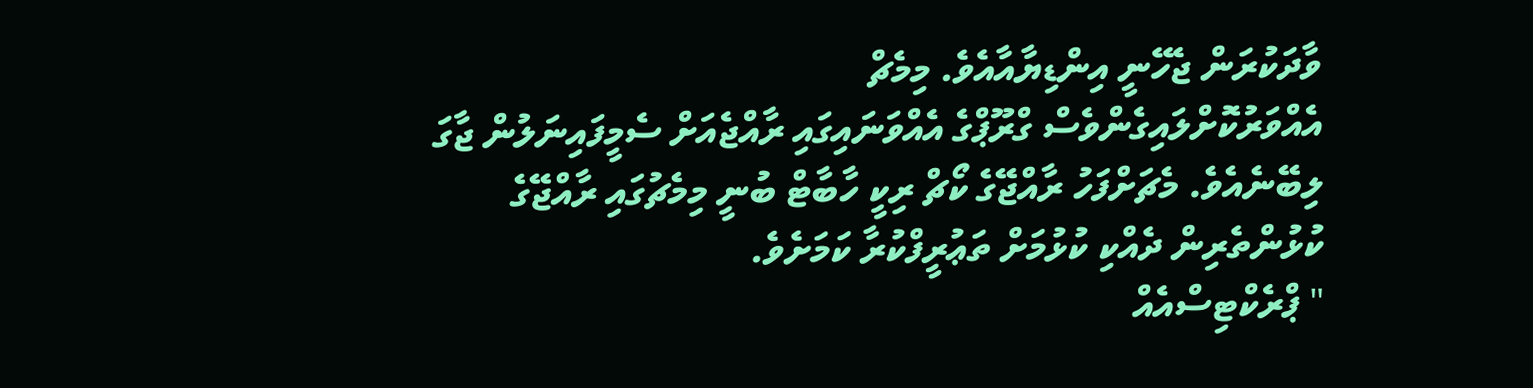ވާދަކުރަން ޖެހޭނީ އިންޑިޔާއާއެވެ. މިމެޗް
އެއްވަރުކޮށްލައިގެންވެސް ގްރޫޕްގެ އެއްވަނައިގައި ރާއްޖެއަށް ސެމީފައިނަލުން ޖާގަ
ލިބޭނެއެވެ. މެޗަށްފަހު ރާއްޖޭގެ ކޯޗް ރިކީ ހާބާޓް ބުނީ މިމެޗުގައި ރާއްޖޭގެ
ކުޅުންތެރިން ދެއްކި ކުޅުމަށް ތަޢުރީފްކުރާ ކަމަށެވެ.
" ޕްރެކްޓިސްއެއް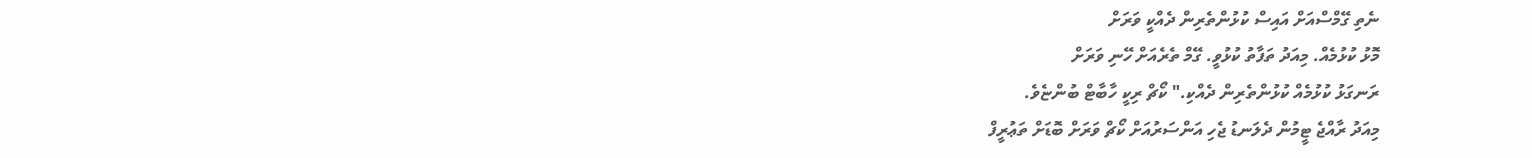ނެތި ގޭމްސްއަށް އައިސް ކުޅުންތެރިން ދެއްކީ ވަރަށް
މޮޅު ކުޅުމެއް. މިއަދު ތަފާތު ކުޅުވީ. ގޭމް ތެރެއަށް ހޭނި ވަރަށް
ރަނގަޅު ކުޅުމެއް ކުޅުންތެރިން ދެއްކި." ކޯޗް ރިކީ ހާބާޓް ބުންޏެވެ.
މިއަދު ރާއްޖެ ޓީމުން ދެލަނޑު ޖެހި އަންސަރުއަށް ކޯޗް ވަރަށް ބޮޑަށް ތަޢުރީފް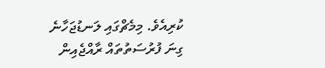ކުރިއެވެ. މިމެޗްގައި ލަނޑުޖަހާނެ ގިނަ ފުރުސަތުތައް ރާއްޖެއިން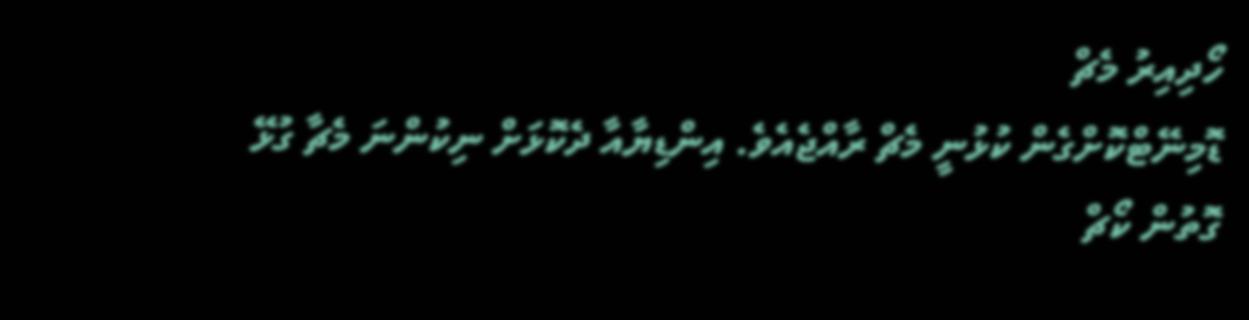ހޯދިއިރު މެޗް
ޑޮމިނޭޓްކޮށްގެން ކުޅުނީ މެޗް ރާއްޖެއެވެ. އިންޑިޔާއާ ދެކޮޅަށް ނިކުންނަ މެޗާ ގުޅޭ
ގޮތުން ކޯޗް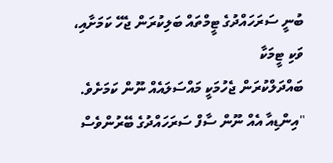ބުނީ ސަރަހައްދުގެ ޓީމްތައް ބަލިކުރަން ޖެހޭ ކަމަށާއި، ވަކި ޓީމަކާ
ބައްދަލްކުރަން ޖެހުމަކީ މައްސަލައެއް ނޫން ކަމަށެވެ.
"އިންޑިއާ އެއް ނޫން ސާފް ސަރަހައްދުގެ ބޭރުންވެސް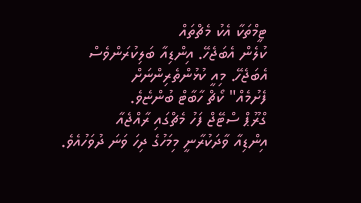ޓީމްތަކާ އެކު މެޗްތައް
ކުލެން އެބަޖެހޭ. އިންޑިއާ ބަލިކުރަންވެސް އެބަޖެހޭ. މިއީ ކުޅުންތެރިންނަށް
ފެށުމެއް" ކޯޗް ހާބާޓް ބުންޏެވެ.
ގްރޫޕް ސްޓޭޖް ފަހު މެޗްގައި ރާއްޖެއާ
އިންޑިއާ ވާދަކުރާނީ މިމަހުގެ ދިހަ ވަނަ ދުވަހުއެވެ.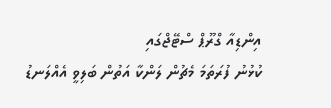އިންޑިއާ ގްރޫޕް ސްޓޭޖްގައި
ކުޅުނު ފުރަތަމަ މެޗުން ލަންކާ އަތުން ބަލިވީ އެއްލަނޑު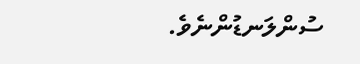ސުންލަނޑުންނެވެ.